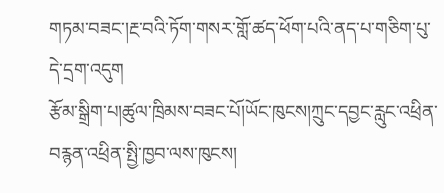གཏམ་བཟང་།རྔ་བའི་ཏོག་གསར་གློ་ཚད་ཕོག་པའི་ནད་པ་གཅིག་པུ་དེ་དྲག་འདུག
རྩོམ་སྒྲིག་པ།ཚུལ་ཁྲིམས་བཟང་པོ།ཡོང་ཁུངས།ཀྲུང་དབྱང་རླུང་འཕྲིན་བརྙན་འཕྲིན་སྤྱི་ཁྱབ་ལས་ཁུངས།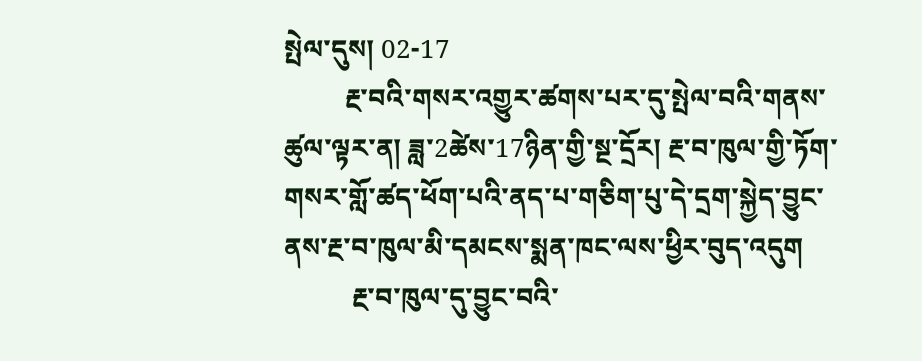སྤེལ་དུས། 02-17
         རྔ་བའི་གསར་འགྱུར་ཚགས་པར་དུ་སྤེལ་བའི་གནས་ཚུལ་ལྟར་ན། ཟླ་2ཚེས་17ཉིན་གྱི་སྔ་དྲོར། རྔ་བ་ཁུལ་གྱི་ཏོག་གསར་གློ་ཚད་ཕོག་པའི་ནད་པ་གཅིག་པུ་དེ་དྲག་སྐྱེད་བྱུང་ནས་རྔ་བ་ཁུལ་མི་དམངས་སྨན་ཁང་ལས་ཕྱིར་བུད་འདུག
          རྔ་བ་ཁུལ་དུ་བྱུང་བའི་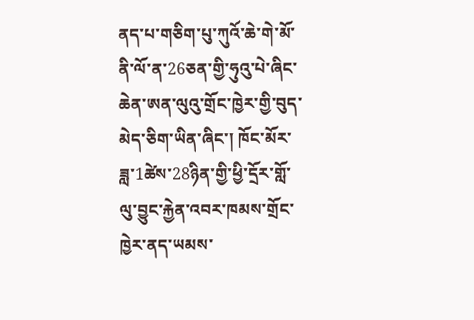ནད་པ་གཅིག་པུ་ཀུའོ་ཆེ་གེ་མོ་ནི་ལོ་ན་26ཅན་གྱི་ཧུའུ་པེ་ཞིང་ཆེན་ཨན་ལུའུ་གྲོང་ཁྱེར་གྱི་བུད་མེད་ཅིག་ཡིན་ཞིང་། ཁོང་མོར་ཟླ་1ཚེས་28ཉིན་གྱི་ཕྱི་དྲོར་གློ་ལུ་བྱུང་རྐྱེན་འབར་ཁམས་གྲོང་ཁྱེར་ནད་ཡམས་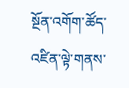སྔོན་འགོག་ཚོད་འཛིན་ལྟེ་གནས་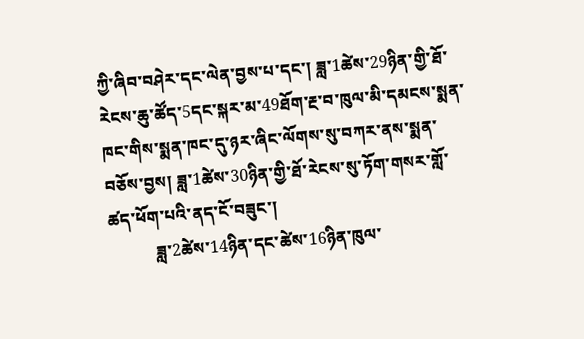ཀྱི་ཞིབ་བཤེར་དང་ལེན་བྱས་པ་དང་། ཟླ་1ཚེས་29ཉིན་གྱི་ཐོ་རེངས་ཆུ་ཚོད་5དང་སྐར་མ་49ཐོག་རྔ་བ་ཁུལ་མི་དམངས་སྨན་ཁང་གིས་སྨན་ཁང་དུ་ཉར་ཞིང་ལོགས་སུ་བཀར་ནས་སྨན་བཅོས་བྱས། ཟླ་1ཚེས་30ཉིན་གྱི་ཐོ་རེངས་སུ་ཏོག་གསར་གློ་ཚད་ཕོག་པའི་ནད་ངོ་བཟུང་།
           ཟླ་2ཚེས་14ཉིན་དང་ཚེས་16ཉིན་ཁུལ་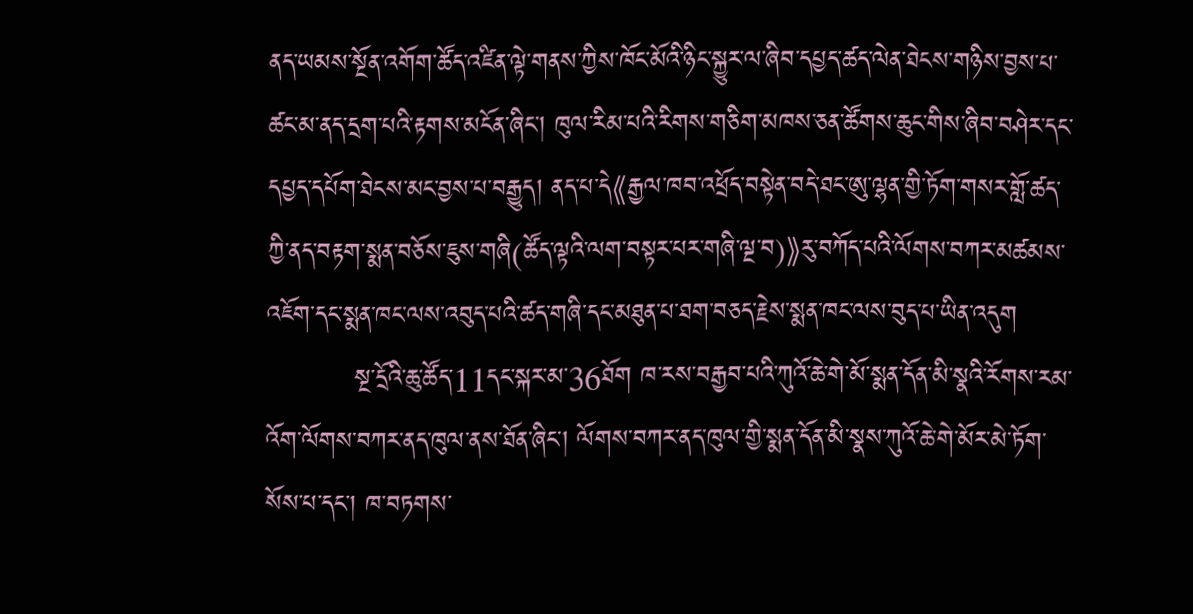ནད་ཡམས་སྔོན་འགོག་ཚོད་འཛིན་ལྟེ་གནས་ཀྱིས་ཁོང་མོའི་ཉིང་སྐྱུར་ལ་ཞིབ་དཔྱད་ཚད་ལེན་ཐེངས་གཉིས་བྱས་པ་ཚང་མ་ནད་དྲག་པའི་རྟགས་མངོན་ཞིང་། ཁུལ་རིམ་པའི་རིགས་གཅིག་མཁས་ཅན་ཚོགས་ཆུང་གིས་ཞིབ་བཤེར་དང་དཔྱད་དཔོག་ཐེངས་མང་བྱས་པ་བརྒྱུད། ནད་པ་དེ《རྒྱལ་ཁབ་འཕྲོད་བསྟེན་བདེ་ཐང་ཨུ་ལྷན་གྱི་ཏོག་གསར་གློ་ཚད་ཀྱི་ནད་བརྟག་སྨན་བཅོས་ཇུས་གཞི(ཚོད་ལྟའི་ལག་བསྟར་པར་གཞི་ལྔ་བ)》རུ་བཀོད་པའི་ལོགས་བཀར་མཚམས་འཇོག་དང་སྨན་ཁང་ལས་འབུད་པའི་ཚད་གཞི་དང་མཐུན་པ་ཐག་བཅད་རྗེས་སྨན་ཁང་ལས་བུད་པ་ཡིན་འདུག
          སྔ་དྲོའི་ཆུ་ཚོད་11དང་སྐར་མ་36ཐོག ཁ་རས་བརྒྱབ་པའི་ཀུའོ་ཆེ་གེ་མོ་སྨན་དོན་མི་སྣའི་རོགས་རམ་འོག་ལོགས་བཀར་ནད་ཁུལ་ནས་ཐོན་ཞིང་། ལོགས་བཀར་ནད་ཁུལ་གྱི་སྨན་དོན་མི་སྣས་ཀུའོ་ཆེ་གེ་མོར་མེ་ཏོག་སོས་པ་དང་། ཁ་བཏགས་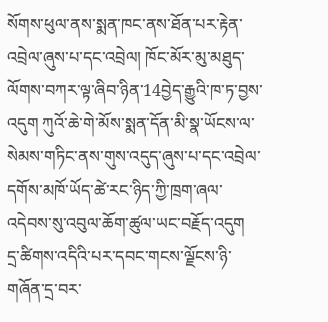སོགས་ཕུལ་ནས་སྨན་ཁང་ནས་ཐོན་པར་རྟེན་འབྲེལ་ཞུས་པ་དང་འབྲེལ། ཁོང་མོར་མུ་མཐུད་ལོགས་བཀར་ལྟ་ཞིབ་ཉིན་14བྱེད་རྒྱུའི་ཁ་ཏ་བྱས་འདུག ཀུའོ་ཆེ་གེ་མོས་སྨན་དོན་མི་སྣ་ཡོངས་ལ་སེམས་གཏིང་ནས་གུས་འདུད་ཞུས་པ་དང་འབྲེལ་དགོས་མཁོ་ཡོད་ཚེ་རང་ཉིད་ཀྱི་ཁྲག་ཞལ་འདེབས་སུ་འབུལ་ཆོག་ཚུལ་ཡང་བརྗོད་འདུག
དྲ་ཚིགས་འདིའི་པར་དབང་གངས་ལྗོངས་ཉི་གཞོན་དྲ་བར་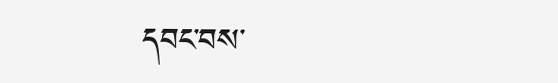དབང་བས་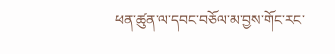ཕན་ཚུན་ལ་དབང་བཅོལ་མ་བྱས་གོང་རང་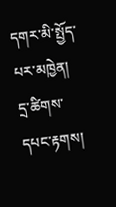དགར་མི་སྤྱོད་པར་མཁྱེན།
དྲ་ཚིགས་དཔང་རྟགས།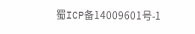蜀ICP备14009601号-1